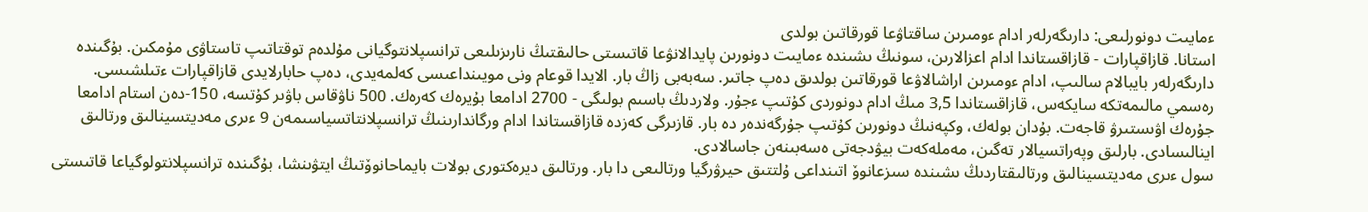ءمايىت دونورلىعى: دارىگەرلەر ادام ءومىرىن ساقتاۋعا قورقاتىن بولدى
استانا. قازاقپارات - قازاقستاندا ادام اعزالارىن، سونىڭ ىشىندە ءمايىت دونورىن پايدالانۋعا قاتىستى حالىقتىڭ نارىزىلىعى ترانسپلانتوگيانى مۇلدەم توقتاتىپ تاستاۋى مۇمكىن. بۇگىندە دارىگەرلەر بايبالام سالىپ، ادام ءومىرىن اراشالاۋعا قورقاتىن بولدىق دەپ جاتىر. سەبەبى زاڭ بار. الايدا قوعام ونى مويىنداعىسى كەلمەيدى، دەپ حابارلايدى قازاقپارات ءتىلشىسى.
رەسمي مالىمەتكە سايكەس، قازاقستاندا 3,5 مىڭ ادام دونوردى كۇتىپ ءجۇر. ولاردىڭ باسىم بولىگى - 2700 ادامعا بۇيرەك كەرەك. 500 ناۋقاس باۋىر كۇتسە، 150-دەن استام ادامعا جۇرەك اۋىستىرۋ قاجەت. بۇدان بولەك، وكپەنىڭ دونورىن كۇتىپ جۇرگەندەر دە بار. قازىرگى كەزدە قازاقستاندا ادام ورگاندارىنىڭ ترانسپلانتاتسياسىمەن 9 ءىرى مەديتسينالىق ورتالىق اينالىسادى. بارلىق وپەراتسيالار تەگىن، مەملەكەت بيۋدجەتى ەسەبىنەن جاسالادى.
سول ءىرى مەديتسينالىق ورتالىقتاردىڭ ىشىندە سىزعانوۆ اتىنداعى ۇلتتىق حيرۋرگيا ورتالىعى دا بار. ورتالىق ديرەكتورى بولات بايماحانوۆتىڭ ايتۋىنشا، بۇگىندە ترانسپلانتولوگياعا قاتىستى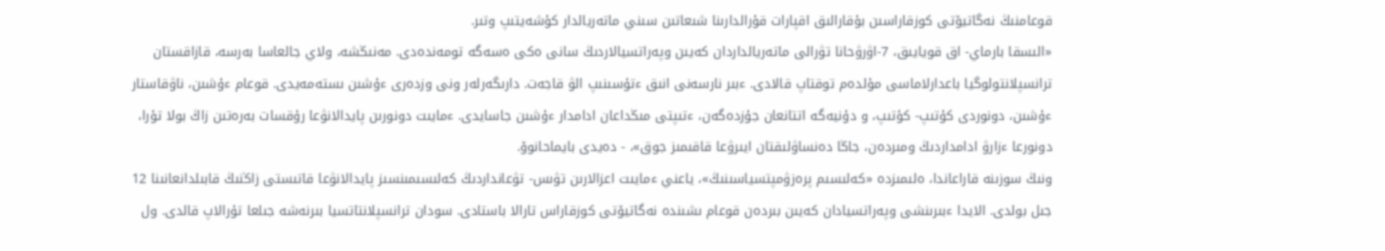قوعامنىڭ نەگاتيۆتى كوزقاراسىن بۇقارالىق اقپارات قۇرالدارىنا شىعاتىن سىني ماتەريالدار كۇشەيتىپ وتىر.
«الىسقا بارماي- اق قويايىق، 7-اۋرۋحانا تۋرالى ماتەريالداردان كەيىن وپەراتسيالاردىڭ سانى ەكى ەسەگە تومەندەدى. مەنىڭشە، ولاي جالعاسا بەرسە، قازاقستان ترانسپلانتولوگيا باعدارلاماسى مۇلدەم توقتاپ قالادى. ءبىر نارسەنى انىق ءتۇسىنىپ الۋ قاجەت. دارىگەرلەر ونى وزدەرى ءۇشىن ىستەمەيدى. قوعام ءۇشىن، ناۋقاستار ءۇشىن، دونوردى كۇتىپ- كۇتىپ، و دۇنيەگە اتتانعان جۇزدەگەن، ءتىپتى مىڭداعان ادامدار ءۇشىن جاسايدى. ءمايىت دونورىن پايدالانۋعا رۇقسات بەرەتىن زاڭ بولا تۇرا، دونورعا ءزارۋ ادامداردىڭ ومىردەن، جاڭا دەنساۋلىقتان ايىرۋعا قاقىمىز جوق»، - دەيدى بايماحانوۆ.
ونىڭ سوزىنە قاراعاندا، ەلىمىزدە «كەلىسىم پرەزۋمپتسياسىنىڭ»، ياعني ءمايىت اعزالارىن تۋىس- تۋعانداردىڭ كەلىسىمىنسىز پايدالانۋعا قاتىستى زاڭنىڭ قابىلدانعانىنا 12 جىل بولدى. الايدا ءبىرىنشى وپەراتسيادان كەيىن بىردەن قوعام ىشىندە نەگاتيۆتى كوزقاراس تارالا باستادى. سودان ترانسپلانتاتسيا بىرنەشە جىلعا تۇرالاپ قالدى. ول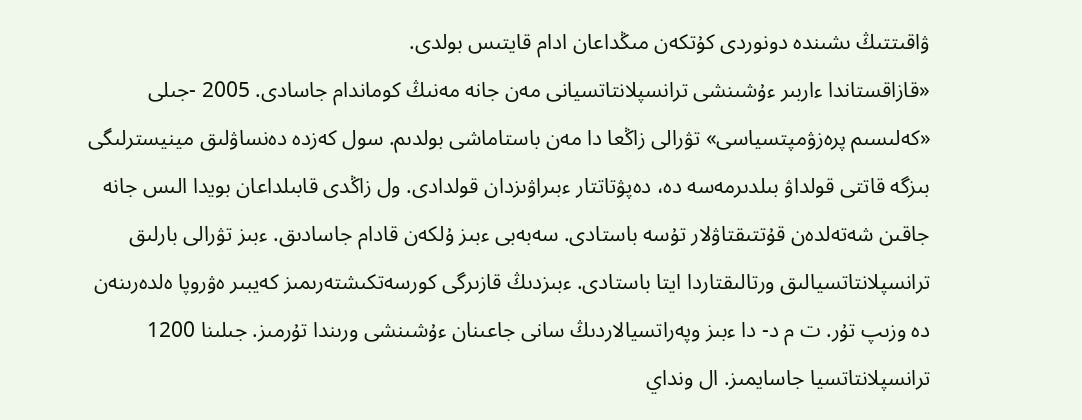ۋاقىتتىڭ ىشىندە دونوردى كۇتكەن مىڭداعان ادام قايتىس بولدى.
«قازاقستاندا ءاربىر ءۇشىنشى ترانسپلانتاتسيانى مەن جانە مەنىڭ كوماندام جاسادى. 2005 -جىلى «كەلىسىم پرەزۋمپتسياسى» تۋرالى زاڭعا دا مەن باستاماشى بولدىم. سول كەزدە دەنساۋلىق مينيسترلىگى بىزگە قاتتى قولداۋ بىلدىرمەسە دە، دەپۋتاتتار ءبىراۋىزدان قولدادى. ول زاڭدى قابىلداعان بويدا الىس جانە جاقىن شەتەلدەن قۇتتىقتاۋلار تۇسە باستادى. سەبەبى ءبىز ۇلكەن قادام جاسادىق. ءبىز تۋرالى بارلىق ترانسپلانتاتسيالىق ورتالىقتاردا ايتا باستادى. ءبىزدىڭ قازىرگى كورسەتكىشتەرىمىز كەيبىر ەۋروپا ەلدەرىنەن دە وزىپ تۇر. ت م د- دا ءبىز وپەراتسيالاردىڭ سانى جاعىنان ءۇشىنشى ورىندا تۇرمىز. جىلىنا 1200 ترانسپلانتاتسيا جاسايمىز. ال ونداي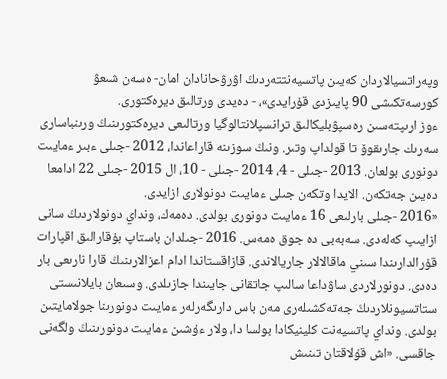وپەراتسيالاردان كەيىن پاتسيەنتتەردىڭ اۋرۋحانادان امان- ەسەن شىعۋ كورسەتكىشى 90 پايىزدى قۇرايدى»، - دەيدى ورتالىق ديرەكتورى.
ءوز ارىپتەسىن رەسپۋبليكالىق ترانسپلانتالوگيا ورتالىعى ديرەكتورىنىڭ ورىنباسارى سەرىك جارىقوۆ تا قولداپ وتىر. ونىڭ سوزىنە قاراعاندا، 2012 -جىلى ءبىر ءمايىت دونورى بولعان. 2013 -جىلى - 4، 2014 -جىلى - 10، ال 2015 -جىلى 22 ادامعا دەيىن جەتكەن. الايدا وتكەن جىلى ءمايىت دونولارى ازايدى.
«2016 -جىلى بارلىعى 16 ءمايىت دونورى بولدى. دەمەك، ونداي دونولاردىڭ سانى ازايىپ كەلەدى. سەبەبى دە جوق ەمەس. 2016 -جىلدان باستاپ بۇقارالىق اقپارات قۇرالدارىندا سىني ماقالالار جاريالاندى. قازاقستاندا ادام اعزالارىنىڭ قارا نارىعى بار دەدى. دونورلاردى ساۋداعا سالىپ جاتقانى جايىندا جازىلدى. وسىعان بايلانىستى ستاتسيونلاردىڭ جەتەكشىلەرى مەن باس دارىگەرلەر ءمايىت دونورىنا جولامايتىن بولدى. ونداي پاتسيەنت كلينيكادا بولسا دا، ولار ءۇشىن ءمايىت دونورىنىڭ ولگەنى جاقسى. «اش قۇلاقتان تىنىش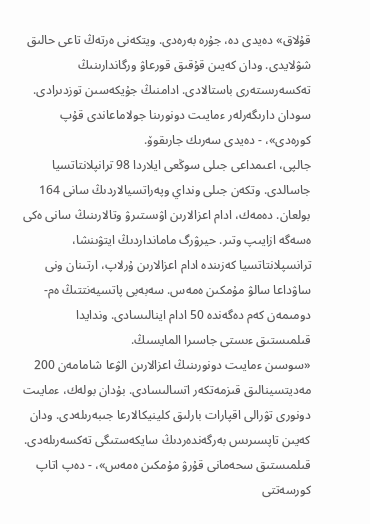قۇلاق» دەيدى دە، جۇرە بەرەدى. ويتكەنى ەرتەڭ تاعى حالىق شۋلايدى. ودان كەيىن قۇقىق قورعاۋ ورگاندارىنىڭ تەكسەرىستەرى باستالادى. ادامنىڭ جۇيكەسىن توزدىرادى. سودان دارىگەرلەر ءمايىت دونورىنا جولاماعاندى قۇپ كورەدى»، - دەيدى سەرىك جارىقوۆ.
جالپى، اعىمداعى جىلى سوڭعى ايلاردا 98 ترانپلانتاتسيا جاسالدى. وتكەن جىلى ونداي وپەراتسيالاردىڭ سانى 164 بولعان. دەمەك، ادام اعزالارىن اۋىستىرۋ وتالارىنىڭ سانى ەكى ەسەگە ازايىپ وتىر. حيرۋرگ مامانداردىڭ ايتۋىنشا، ترانسپلانتاتسيا كەزىندە ادام اعزالارىن ۇرلاپ، ارتىنان ونى ساۋداعا سالۋ مۇمكىن ەمەس. سەبەبى پاتسيەنتتىڭ ەم- دومىمەن كەم دەگەندە 50 ادام اينالىسادى. وندايدا قىلمىستىق ءىستى جاسىرا المايسىڭ.
«سوسىن ءمايىت دونورىنىڭ اعزالارىن الۋعا شامامەن 200 مەديتسينالىق قىزمەتكەر اتسالىسادى. بۇدان بولەك، ءمايىت دونورى تۋرالى اقپارات بارلىق كلينيكالارعا جىبەرىلەدى. ودان كەيىن تاپسىرىس بەرگەندەردىڭ سايكەستىگى تەكسەرىلەدى. قىلمىستىق سحەمانى قۇرۋ مۇمكىن ەمەس»، - دەپ اتاپ كورسەتتى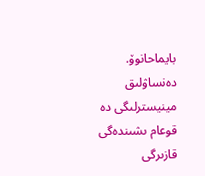بايماحانوۆ.
دەنساۋلىق مينيسترلىگى دە قوعام ىشىندەگى قازىرگى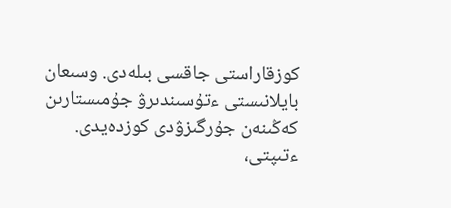كوزقاراستى جاقسى بىلەدى. وسىعان بايلانىستى ءتۇسىندىرۋ جۇمىستارىن كەڭىنەن جۇرگىزۋدى كوزدەيدى. ءتىپتى،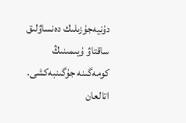دۇنيەجۇزىلىك دەنساۋلىق ساقتاۋ ۇيىمىنىڭ كومەگىنە جۇگىنبەكشى. اتالعان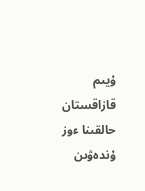ۇيىم قازاقستان حالقىنا ءوز ۇندەۋىن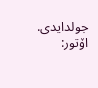جولدايدى.
اۆتور: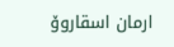ارمان اسقاروۆ